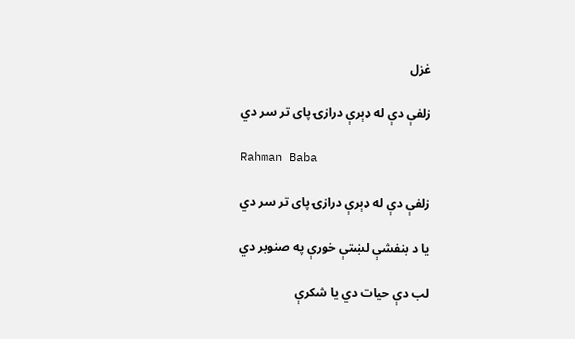غزل

زلفې دې له ډېرې درازۍ پای تر سر دي

Rahman Baba

زلفې دې له ډېرې درازۍ پای تر سر دي

يا د بنفشې لښتې خورې په صنوبر دي

لب دې حيات دي يا شکرې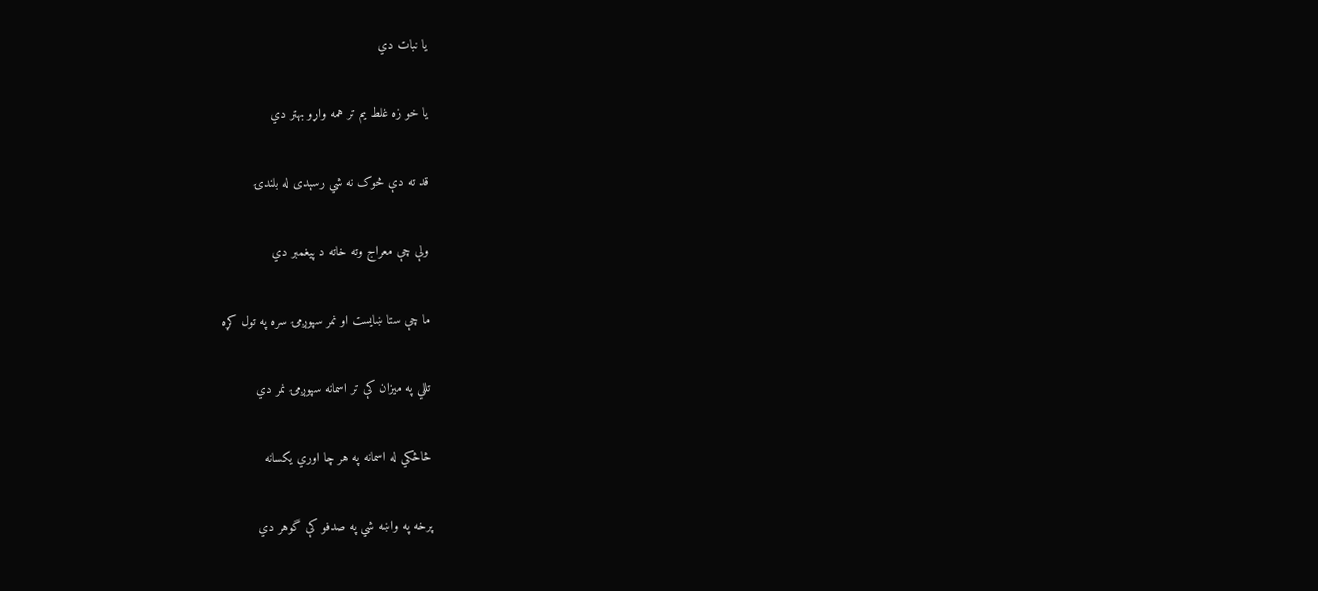يا نبات دي

يا خو زه غلط يم تر همه واړو بهتر دي

قد ته دې څوک نه شي رسېدی له بلندۍ

ولې چې معراج وته خاته د پيغمبر دي

ما چې ستا ښايست او نمر سپوږمۍ سره په تول کړه

تللي په ميزان کې تر اسمانه سپوږمۍ نمر دي

څاڅکي له اسمانه په هر چا اوري يکسانه

پرخه په واښه شي په صدفو کې گوهر دي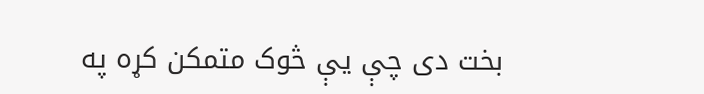بخت دی چې يې څوک متمکن کړه په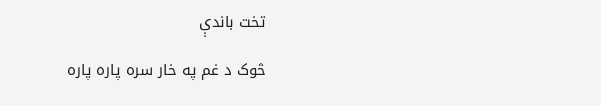تخت باندې

څوک د غم په خار سره پاره پاره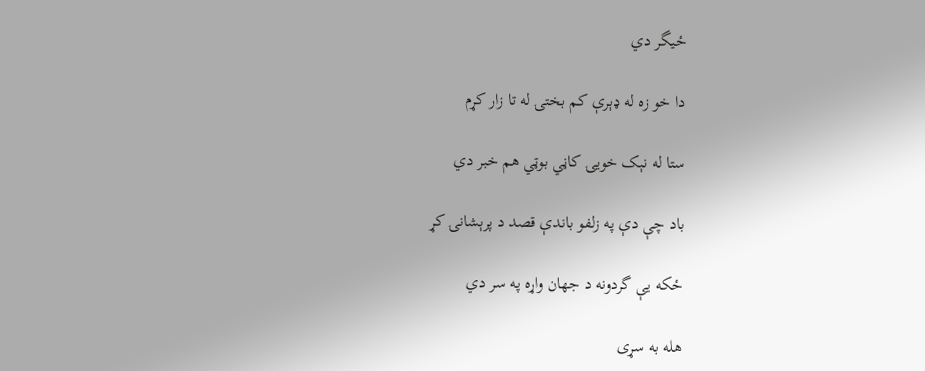ځيگر دي

دا خو زه له ډېرې کم بختۍ له تا زار کړم

ستا له نېک خويۍ کاڼي بوټي هم خبر دي

باد چې دې په زلفو باندې قصد د پرېشانۍ کړ

ځکه يې گردونه د جهان واړه په سر دي

هله به سړی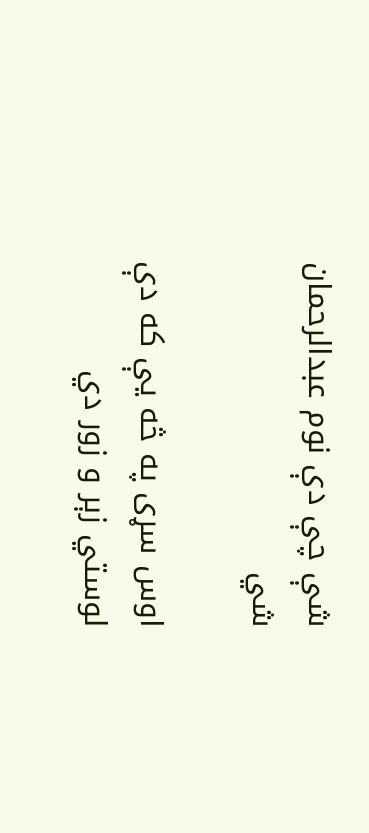شې چې دې نوم عبدالرحمان شي

اوس سړی په څه يې که دې لوستي زېر و زور دي